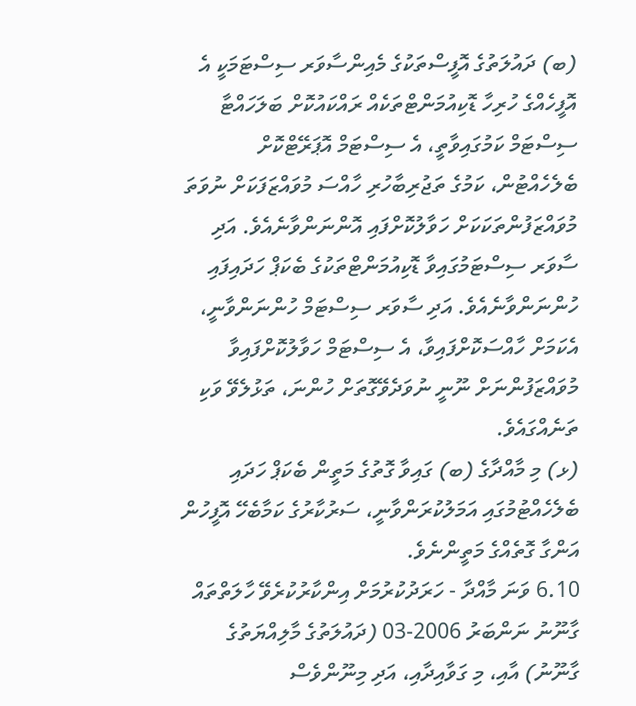(ބ) ދައުލަތުގެ އޮފީސްތަކުގެ މެއިންސާވަރ ސިސްޓަމަކީ އެ އޮފީހެއްގެ ހުރިހާ ޑޮކިއުމަންޓްތަކެއް ރައްކައުކޮށް ބަލަހައްޓާ ސިސްޓަމް ކަމުގައިވާތީ، އެ ސިސްޓަމް އޮޕަރޭޓްކޮށް ބެލެހެއްޓުން، ކަމުގެ ތަޖުރިބާހުރި ހާއްސަ މުވައްޒަފަކަށް ނުވަތަ މުވައްޒަފުންތަކަކަށް ހަވާލުކޮށްފައި އޮންނަންވާނެއެވެ. އަދި ސާވަރ ސިސްޓަމުގައިވާ ޑޮކިއުމަންޓްތަކުގެ ބެކަޕް ހަދައިފައި ހުންނަންވާނެއެވެ. އަދި ސާވަރ ސިސްޓަމް ހުންނަންވާނީ، އެކަމަށް ހާއްސަކޮށްފައިވާ، އެ ސިސްޓަމް ހަވާލުކޮށްފައިވާ މުވައްޒަފުންނަށް ނޫނީ ނުވަދެވޭގޮތަށް ހުންނަ، ތަޅުލެވޭ ވަކި ތަނެއްގައެވެ.
(ޅ) މި މާއްދާގެ (ބ) ގައިވާ ގޮތުގެ މަތީން ބެކަޕް ހަދައި ބެލެހެއްޓުމުގައި އަމަލުކުރަންވާނީ، ސަރުކާރުގެ ކަމާބެހޭ އޮފީހުން އަންގާ ގޮތެއްގެ މަތީންނެވެ.
6.10 ވަނަ މާއްދާ - ހަރަދުކުރުމަށް އިންކާރުކުރެވޭ ހާލަތްތައް
ގާނޫނު ނަންބަރު 2006-03 (ދައުލަތުގެ މާލިއްޔަތުގެ ގާނޫނު) އާއި، މި ގަވާއިދާއި، އަދި މިނޫންވެސް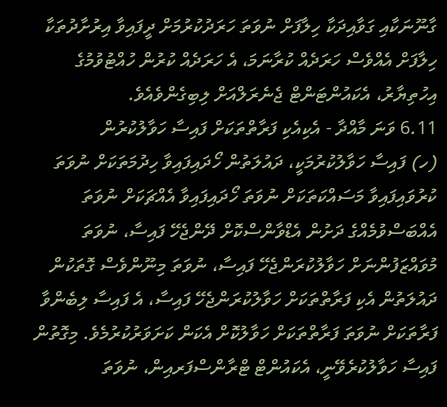ގާނޫނަކާއި ގަވާއިދަކާ ހިލާފަށް ނުވަތަ ހަރަދުކުރުމަށް ދީފައިވާ އިރުށާދުތަކާ ހިލާފަށް އެއްވެސް ހަރަދެއް ކުރާނަމަ، އެ ހަރަދެއް ކުރުން ހުއްޓުވުމުގެ އިހުތިޔާރު، އެކައުންޓަންޓް ޖެނެރަލްއަށް ލިބިގެންވެއެވެ.
6.11 ވަނަ މާއްދާ - އެކިއެކި ފަރާތްތަކަށް ފައިސާ ހަވާލުކުރުން
(ހ) ފައިސާ ހަވާލުކުރުމަކީ، ދައުލަތުން ހޯދައިފައިވާ ހިދުމަތަކަށް ނުވަތަ ކުރުވައިފައިވާ މަސައްކަތަކަށް ނުވަތަ ހޯދައިފައިވާ އެއްޗަކަށް ނުވަތަ އެއްބަސްވުމެއްގެ ދަށުން އެޑްވާންސްކޮށް ދޭންޖެހޭ ފައިސާ، ނުވަތަ މުވައްޒަފުންނަށް ހަވާލުކުރަންޖެހޭ ފައިސާ، ނުވަތަ މިނޫންވެސް ގޮތަކުން ދައުލަތުން އެކި ފަރާތްތަކަށް ހަވާލުކުރަންޖެހޭ ފައިސާ، އެ ފައިސާ ލިބެންވާ ފަރާތަކަށް ނުވަތަ ފަރާތްތަކަށް ހަވާލުކޮށް އެކަން ކަށަވަރުކުރުމެވެ. މިގޮތުން ފައިސާ ހަވާލުކުރެވޭނީ، އެކައުންޓް ޓްރާންސްފަރއިން، ނުވަތަ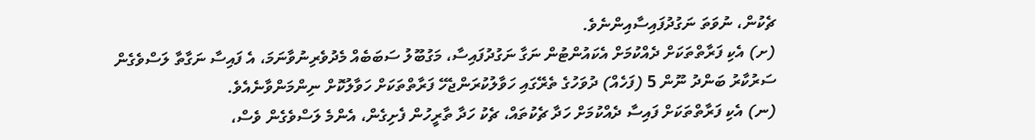ޗެކުން، ނުވަތަ ނަގުދުފައިސާއިންނެވެ.
(ށ) އެކި ފަރާތްތަކަށް ދެއްކުމަށް އެކައުންޓުން ނަގާ ނަގުދުފައިސާ، މަގުބޫލު ސަބަބެއް މެދުވެރިނުވާނަމަ، އެ ފައިސާ ނަގާތާ ލަސްވެގެން ސަރުކާރު ބަންދު ނޫން 5 (ފަހެއް) ދުވަހުގެ ތެރޭގައި ހަވާލުކުރަންޖެހޭ ފަރާތްތަކަށް ހަވާލުކޮށް ނިންމަންވާނެއެވެ.
(ނ) އެކި ފަރާތްތަކަށް ފައިސާ ދެއްކުމަށް ހަދާ ޗެކުތައް، ޗެކު ހަދާ ތާރީހުން ފެށިގެން، އެންމެ ލަސްވެގެން ވެސް،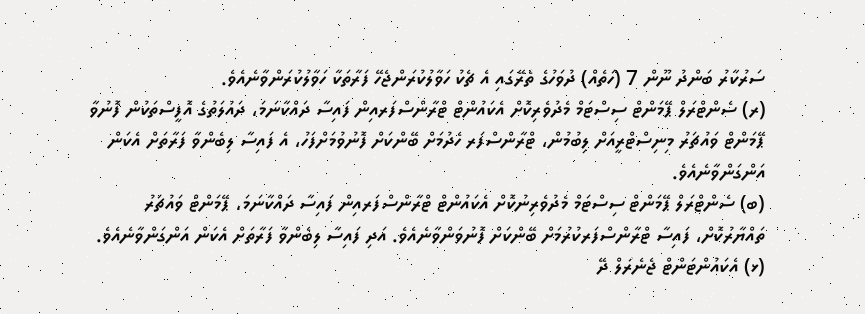ސަރުކާރު ބަންދު ނޫން 7 (ހަތެއް) ދުވަހުގެ ތެރޭގައި އެ ޗެކު ހަވާލުކުރަންޖެހޭ ފަރާތަކާ ހަވާލުކުރަންވާނެއެވެ.
(ރ) ސެންޓްރަލް ޕޭމަންޓް ސިސްޓަމް މެދުވެރިކޮށް އެކައުންޓް ޓްރާންސްފަރއިން ފައިސާ ދައްކާނަމަ، ދައުލަތުގެ އޮފީސްތަކުން ފޮނުވާ ޕޭމަންޓް ވައުޗަރު މިނިސްޓްރީއަށް ލިބުމުން، ޓްރާންސްފަރ ހެދުމަށް ބޭންކަށް ފޮނުވުމަށްފަހު، އެ ފައިސާ ލިބެންވާ ފަރާތަށް އެކަން އަންގަންވާނެއެވެ.
(ބ) ސެންޓްރަލް ޕޭމަންޓް ސިސްޓަމް މެދުވެރިނުކޮށް އެކައުންޓް ޓްރާންސްފަރއިން ފައިސާ ދައްކާނަމަ، ޕޭމަންޓް ވައުޗަރު ތައްޔާރުކޮށް، ފައިސާ ޓްރާންސްފަރކުރުމަށް ބޭންކަށް ފޮނުވަންވާނެއެވެ. އަދި ފައިސާ ލިބެންވާ ފަރާތަށް އެކަން އަންގަންވާނެއެވެ.
(ޅ) އެކައުންޓަންޓް ޖެނެރަލް ދޭ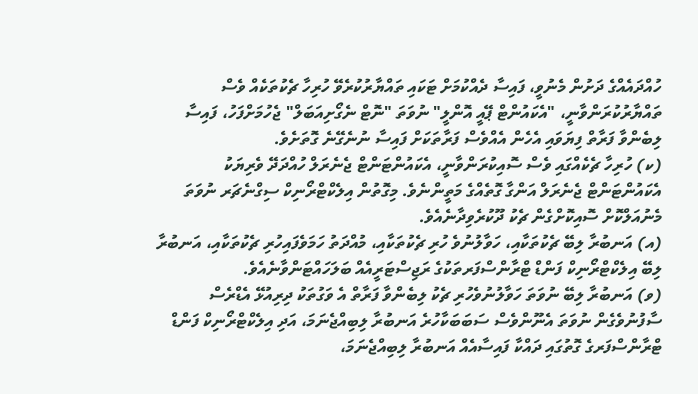ހުއްދައެއްގެ ދަށުން މެނުވީ، ފައިސާ ދެއްކުމަށް ޓަކައި ތައްޔާރުކުރެވޭ ހުރިހާ ޗެކުތަކެއް ވެސް ތައްޔާރުކުރަންވާނީ، "އެކައުންޓް ޕޭއީ އޮންލީ" ނުވަތަ "ނޮޓް ނެގޯށިއަބަލް" ޖެހުމަށްފަހު، ފައިސާ ލިބެންވާ ފަރާތް ފިޔަވައި އެހެން އެއްވެސް ފަރާތަކަށް ފައިސާ ނުނެގޭނެ ގޮތަށެވެ.
(ކ) ހުރިހާ ޗެކެއްގައި ވެސް ސޮއިކުރަންވާނީ، އެކައުންޓަންޓް ޖެނެރަލް ހުއްދަދޭ ވެރިޔަކު އެކައުންޓަންޓް ޖެނެރަލް އަންގާ ގޮތެއްގެ މަތީންނެވެ. މިގޮތުން އިލެކްޓްރޯނިކް ސިގްނެޗަރ ނުވަތަ މެނުއަލްކޮށް ސޮއިކޮށްގެން ޗެކު ދޫކުރެވިދާނެއެވެ.
(އ) އަނބުރާ ލިބޭ ޗެކުތަކާއި، ހަވާލުނުވެ ހުރި ޗެކުތަކާއި، މުއްދަތު ހަމަވެފައިހުރި ޗެކުތަކާއި، އަނބުރާ ލިބޭ އިލެކްޓްރޯނިކް ފަންޑް ޓްރާންސްފަރތަކުގެ ރަޖިސްޓަރީއެއް ބަލަހައްޓަންވާނެއެވެ.
(ވ) އަނބުރާ ލިބޭ ނުވަތަ ހަވާލުނުވެހުރި ޗެކު ލިބެންވާ ފަރާތް އެ ވަގުތަކު ދިރިއުޅޭ އެޑްރެސް ސާފުނުވެގެން ނުވަތަ އެނޫންވެސް ސަބަބަކާހުރެ އަނބުރާ ލިބިއްޖެނަމަ، އަދި އިލެކްޓްރޯނިކް ފަންޑް ޓްރާންސްފަރގެ ގޮތުގައި ދައްކާ ފައިސާއެއް އަނބުރާ ލިބިއްޖެނަމަ،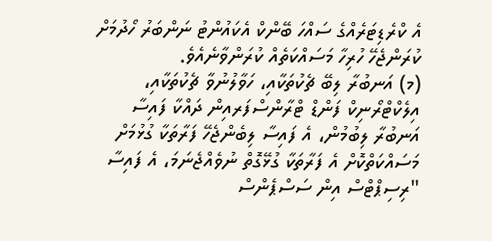އެ ކްރެޑިޓަރެއްގެ ސައްހަ ބޭންކް އެކައުންޓު ނަންބަރު ހޯދުމަށް ކުރަންޖެހޭ ހުރިހާ މަސައްކަތެއް ކުރަންވާނެއެވެ.
(މ) އަނބުރާ ލިބޭ ޗެކުތަކާއި، ހަވާލުނުވާ ޗެކުތަކާއި، އިލެކްޓްރޯނިކް ފަންޑް ޓްރާންސްފަރއިން ދައްކާ ފައިސާ އަނބުރާ ލިބުމުން، އެ ފައިސާ ލިބެންޖެހޭ ފަރާތަކާ ގުޅުމަށް މަސައްކަތްކޮށް އެ ފަރާތަކާ ގުޅޭގޮތް ނުވެއްޖެނަމަ، އެ ފައިސާ "ރިސިޕްޓްސް އިން ސަސްޕެންސް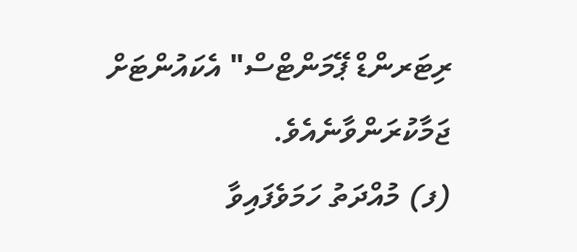ރިޓަރންޑް ޕޭމަންޓްސް" އެކައުންޓަށް ޖަމާކުރަންވާނެއެވެ.
(ފ) މުއްދަތު ހަމަވެފައިވާ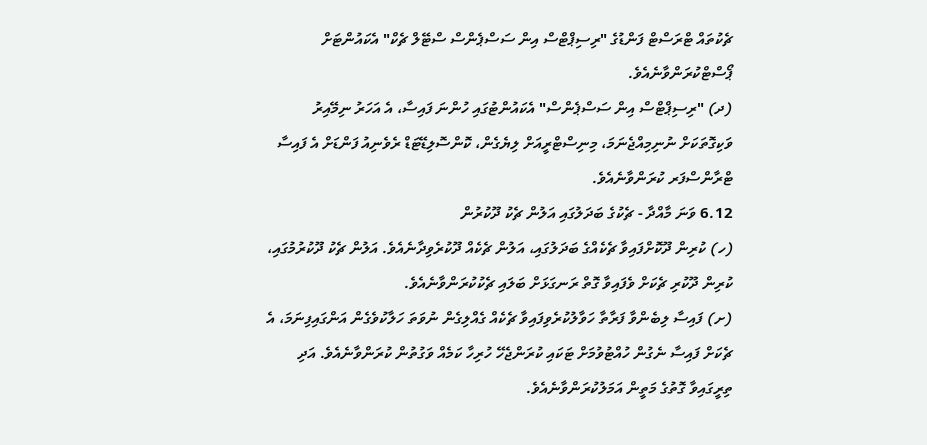ޗެކުތައް ޓްރަސްޓް ފަންޑުގެ "ރިސިޕްޓްސް އިން ސަސްޕެންސް ސްޓޭލް ޗެކް" އެކައުންޓަށް ޕޯސްޓްކުރަންވާނެއެވެ.
(ދ) "ރިސިޕްޓްސް އިން ސަސްޕެންސް" އެކައުންޓުގައި ހުންނަ ފައިސާ، އެ އަހަރު ނިމޭއިރު ވަކިގޮތަކަށް ނުނިމިއްޖެނަމަ، މިނިސްޓްރީއަށް ލިޔެގެން، ކޮންސޮލިޑޭޓަޑް ރެވެނިއު ފަންޑަށް އެ ފައިސާ ޓްރާންސްފަރ ކުރަންވާނެއެވެ.
6.12 ވަނަ މާއްދާ - ޗެކުގެ ބަދަލުގައި އަލުން ޗެކު ދޫކުރުން
(ހ) ކުރިން ދޫކޮށްފައިވާ ޗެކެއްގެ ބަދަލުގައި، އަލުން ޗެކެއް ދޫކުރެވިދާނެއެވެ. އަލުން ޗެކު ދޫކުރުމުގައި، ކުރިން ދޫކުރި ޗެކަށް ވެފައިވާ ގޮތް ރަނގަޅަށް ބަލައި ޗެކުކުރަންވާނެއެވެ.
(ށ) ފައިސާ ލިބެންވާ ފަރާތާ ހަވާލުކުރެވިފައިވާ ޗެކެއް ގެއްލިގެން ނުވަތަ ހަލާކުވެގެން އަންގައިފިނަމަ، އެ ޗެކަށް ފައިސާ ނެގުން ހުއްޓުވުމަށް ޓަކައި ކުރަންޖެހޭ ހުރިހާ ކަމެއް ވަގުތުން ކުރަންވާނެއެވެ. އަދި ތިރީގައިވާ ގޮތުގެ މަތީން އަމަލުކުރަންވާނެއެވެ.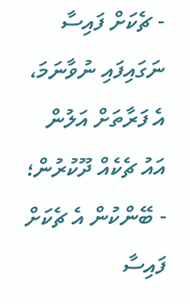- ޗެކަށް ފައިސާ ނަގައިފައި ނުވާނަމަ، އެ ފަރާތަށް އަލުން އައު ޗެކެއް ދޫކުރުން؛
- ބޭންކުން އެ ޗެކަށް ފައިސާ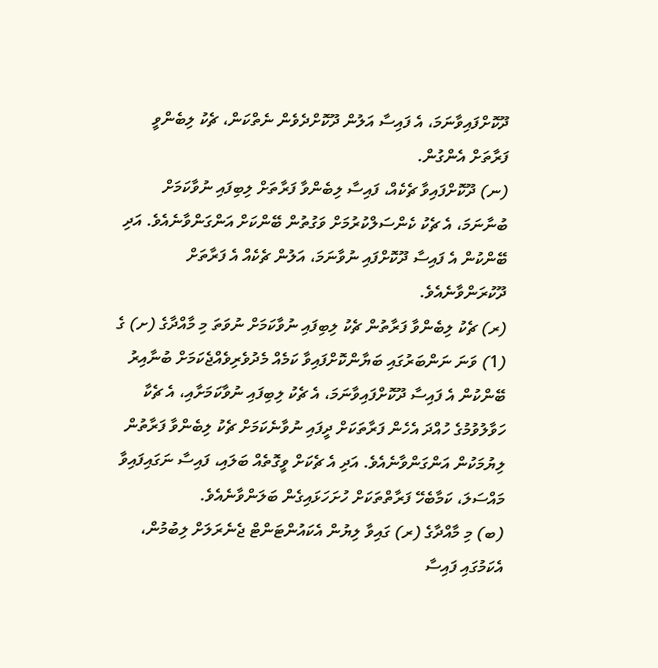ދޫކޮށްފައިވާނަމަ، އެ ފައިސާ އަލުން ދޫކޮށްދެވެން ނެތްކަން، ޗެކު ލިބެންވީ ފަރާތަށް އެންގުން.
(ނ) ދޫކޮށްފައިވާ ޗެކެއް، ފައިސާ ލިބެންވާ ފަރާތަށް ލިބިފައި ނުވާކަމަށް ބުނާނަމަ، އެ ޗެކު ކެންސަލްކުރުމަށް ވަގުތުން ބޭންކަށް އަންގަންވާނެއެވެ. އަދި ބޭންކުން އެ ފައިސާ ދޫކޮށްފައި ނުވާނަމަ، އަލުން ޗެކެއް އެ ފަރާތަށް ދޫކުރަންވާނެއެވެ.
(ރ) ޗެކު ލިބެންވާ ފަރާތުން ޗެކު ލިބިފައި ނުވާކަމަށް ނުވަތަ މި މާއްދާގެ (ށ) ގެ (1) ވަނަ ނަންބަރުގައި ބަޔާންކޮށްފައިވާ ކަމެއް މެދުވެރިވެއްޖެކަމަށް ބުނާއިރު ބޭންކުން އެ ފައިސާ ދޫކޮށްފައިވާނަމަ، އެ ޗެކު ލިބިފައި ނުވާކަމަށާއި، އެ ޗެކާ ހަވާލުވުމުގެ ހުއްދަ އެހެން ފަރާތަކަށް ދީފައި ނުވާނެކަމަށް ޗެކު ލިބެންވާ ފަރާތުން ލިޔުމަކުން އަންގަންވާނެއެވެ. އަދި އެ ޗެކަށް ވީގޮތެއް ބަލައި، ފައިސާ ނަގައިފައިވާ މައްސަލަ، ކަމާބެހޭ ފަރާތްތަކަށް ހުށަހަޅައިގެން ބަލަންވާނެއެވެ.
(ބ) މި މާއްދާގެ (ރ) ގައިވާ ލިޔުން އެކައުންޓަންޓް ޖެނެރަލަށް ލިބުމުން، އެކަމުގައި ފައިސާ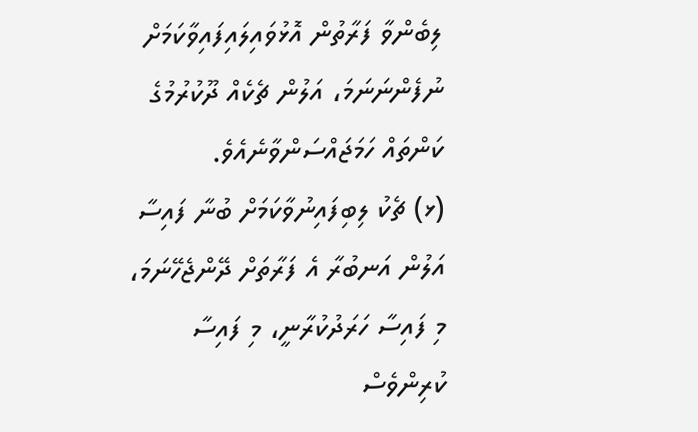ލިބެންވާ ފަރާތުން އޮޅުވައިލައިފައިވާކަމަށް ނުފެންނަނަމަ، އަލުން ޗެކެއް ދޫކުރުމުގެ ކަންތައް ހަމަޖައްސަންވާނެއެވެ.
(ޅ) ޗެކު ލިބިފައިނުވާކަމަށް ބުނާ ފައިސާ އަލުން އަނބުރާ އެ ފަރާތަށް ދޭންޖެހޭނަމަ، މި ފައިސާ ހަރަދުކުރާނީ، މި ފައިސާ ކުރިންވެސް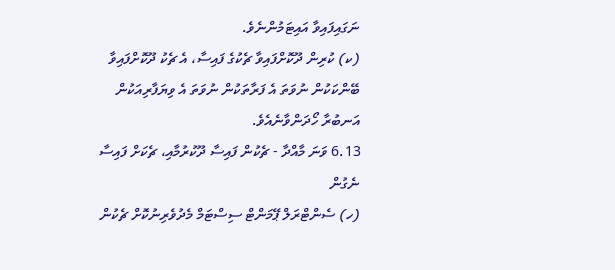ނަގައިފައިވާ އައިޓަމުންނެވެ.
(ކ) ކުރިން ދޫކޮށްފައިވާ ޗެކުގެ ފައިސާ، އެ ޗެކު ދޫކޮށްފައިވާ ބޭންކަކުން ނުވަތަ އެ ފަރާތަކުން ނުވަތަ އެ ވިޔަފާރިއަކުން އަނބުރާ ހޯދަންވާނެއެވެ.
6.13 ވަނަ މާއްދާ - ޗެކުން ފައިސާ ދޫކުރުމާއި، ޗެކަށް ފައިސާ ނެގުން
(ހ) ސެންޓްރަލް ޕޭމަންޓް ސިސްޓަމް މެދުވެރިނުކޮށް ޗެކުން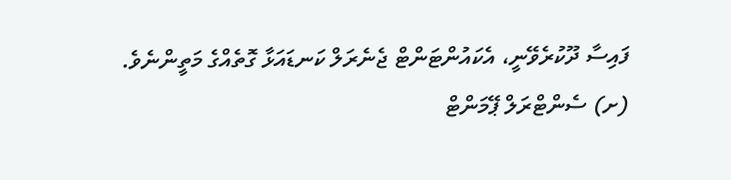ފައިސާ ދޫކުރެވޭނީ، އެކައުންޓަންޓް ޖެނެރަލް ކަނޑައަޅާ ގޮތެއްގެ މަތީންނެވެ.
(ށ) ސެންޓްރަލް ޕޭމަންޓް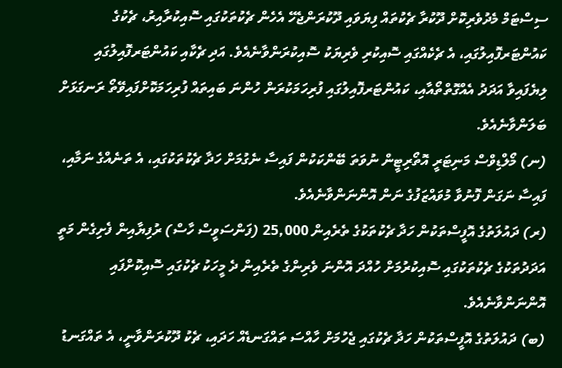ސިސްޓަމް މެދުވެރިކޮށް ދޫކުރާ ޗެކުތައް ފިޔަވައި ދޫކުރަންޖެހޭ އެހެން ޗެކުތަކުގައި ސޮއިކުރާއިރު، ޗެކުގެ ކައުންޓަރފޮއިލުގައި، އެ ޗެކެއްގައި ސޮއިކުރި ވެރިޔަކު ސޮއިކުރަންވާނެއެވެ. އަދި ޗެކާއި ކައުންޓަރފޮއިލުގައި ލިޔެފައިވާ އަދަދު އެއްގޮތްތޯއާއި، ކައުންޓަރފޮއިލުގައި ފުރިހަމަކުރަން ހުންނަ ބައިތައް ފުރިހަމަކޮށްފައިވޭތޯ ރަނގަޅަށް ބަލަންވާނެއެވެ.
(ނ) މޯލްޑިވްސް މަނިޓަރީ އޮތޯރިޓީން ނުވަތަ ބޭންކަކުން ފައިސާ ނެގުމަށް ހަދާ ޗެކުތަކުގައި، އެ ތަނެއްގެ ނަމާއި، ފައިސާ ނަގަން ފޮނުވާ މުވައްޒަފުގެ ނަން އޮންނަންވާނެއެވެ.
(ރ) ދައުލަތުގެ އޮފީސްތަކުން ހަދާ ޗެކުތަކުގެ ތެރެއިން 25,000 (ފަންސަވީސް ހާސް) ރުފިޔާއިން ފެށިގެން މަތީ އަދަދުތަކުގެ ޗެކުތަކުގައި ސޮއިކުރުމަށް ހުއްދަ އޮންނަ ވެރިންގެ ތެރެއިން ދެ މީހަކު ޗެކުގައި ސޮއިކޮށްފައި އޮންނަންވާނެއެވެ.
(ބ) ދައުލަތުގެ އޮފީސްތަކުން ހަދާ ޗެކުގައި ޖެހުމަށް ހާއްސަ ތައްގަނޑެއް ހަދައި، ޗެކު ދޫކުރަންވާނީ، އެ ތައްގަނޑު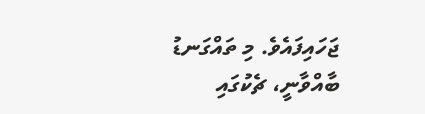ޖަހައިފައެވެ. މި ތައްގަނޑު ބާއްވާނީ، ޗެކުގައި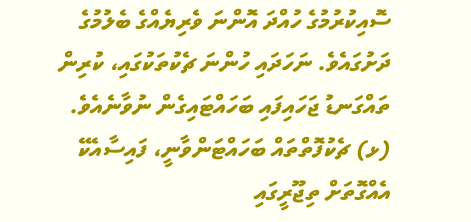ސޮއިކުރުމުގެ ހުއްދަ އޮންނަ ވެރިޔެއްގެ ބެލުމުގެ ދަށުގައެވެ. ނަހަދައި ހުންނަ ޗެކުތަކުގައި، ކުރިން ތައްގަނޑު ޖަހައިފައި ބަހައްޓައިގެން ނުވާނެއެވެ.
(ޅ) ޗެކުފޮތްތައް ބަހައްޓަންވާނީ، ފައިސާއެކޭ އެއްގޮތަށް ތިޖޫރީގައި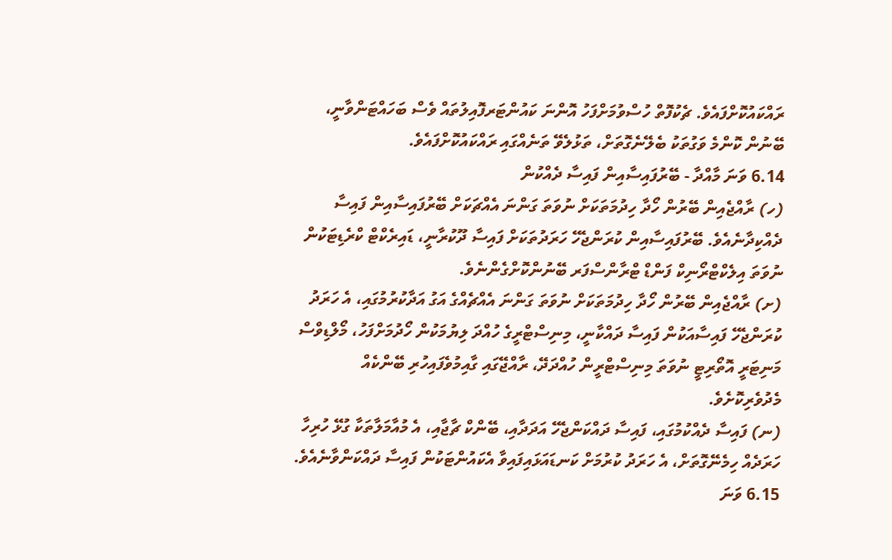ރައްކައުކޮށްފައެވެ. ޗެކުފޮތް ހުސްވުމަށްފަހު އޮންނަ ކައުންޓަރފޮއިލުތައް ވެސް ބަހައްޓަންވާނީ، ބޭނުން ކޮންމެ ވަގުތަކު ބެލޭނެގޮތަށް، ތަޅުލެވޭ ތަނެއްގައި ރައްކައުކޮށްފައެވެ.
6.14 ވަނަ މާއްދާ - ބޭރުފައިސާއިން ފައިސާ ދެއްކުން
(ހ) ރާއްޖެއިން ބޭރުން ހޯދާ ހިދުމަތަކަށް ނުވަތަ ގަންނަ އެއްޗަކަށް ބޭރުފައިސާއިން ފައިސާ ދެއްކިދާނެއެވެ. ބޭރުފައިސާއިން ކުރަންޖެހޭ ހަރަދުތަކަށް ފައިސާ ދޫކުރާނީ، ޑައިރެކްޓް ކްރެޑިޓަކުން ނުވަތަ އިލެކްޓްރޯނިކް ފަންޑް ޓްރާންސްފަރ ބޭނުންކޮށްގެންނެވެ.
(ށ) ރާއްޖެއިން ބޭރުން ހޯދާ ހިދުމަތަކަށް ނުވަތަ ގަންނަ އެއްޗެއްގެ އަގު އަދާކުރުމުގައި، އެ ހަރަދު ކުރަންޖެހޭ ފައިސާއަކުން ފައިސާ ދައްކާނީ، މިނިސްޓްރީގެ ހުއްދަ ލިޔުމަކުން ހޯދުމަށްފަހު، މޯލްޑިވްސް މަނިޓަރީ އޮތޯރިޓީ ނުވަތަ މިނިސްޓްރީން ހުއްދަދޭ، ރާއްޖޭގައި ގާއިމުވެފައިހުރި ބޭންކެއް މެދުވެރިކޮށެވެ.
(ނ) ފައިސާ ދެއްކުމުގައި، ފައިސާ ދައްކަންޖެހޭ އަދަދާއި، ބޭންކް ޗާޖާއި، އެ މުއާމަލާތަކާ ގުޅޭ ހުރިހާ ހަރަދެއް ހިމެނޭގޮތަށް، އެ ހަރަދު ކުރުމަށް ކަނޑައަޅައިފައިވާ އެކައުންޓަކުން ފައިސާ ދައްކަންވާނެއެވެ.
6.15 ވަނަ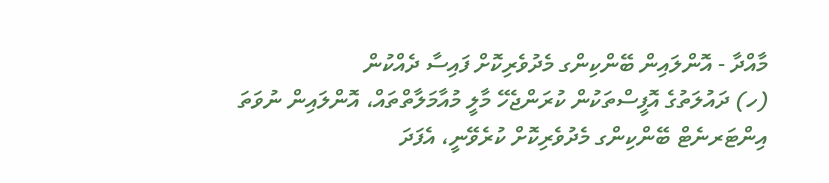މާއްދާ - އޮންލައިން ބޭންކިންގ މެދުވެރިކޮށް ފައިސާ ދެއްކުން
(ހ) ދައުލަތުގެ އޮފީސްތަކުން ކުރަންޖެހޭ މާލީ މުއާމަލާތްތައް، އޮންލައިން ނުވަތަ އިންޓަރނެޓް ބޭންކިންގ މެދުވެރިކޮށް ކުރެވޭނީ، އެފަދަ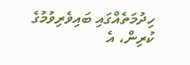ހިދުމަތެއްގައި ބައިވެރިވުމުގެ ކުރިން، އެ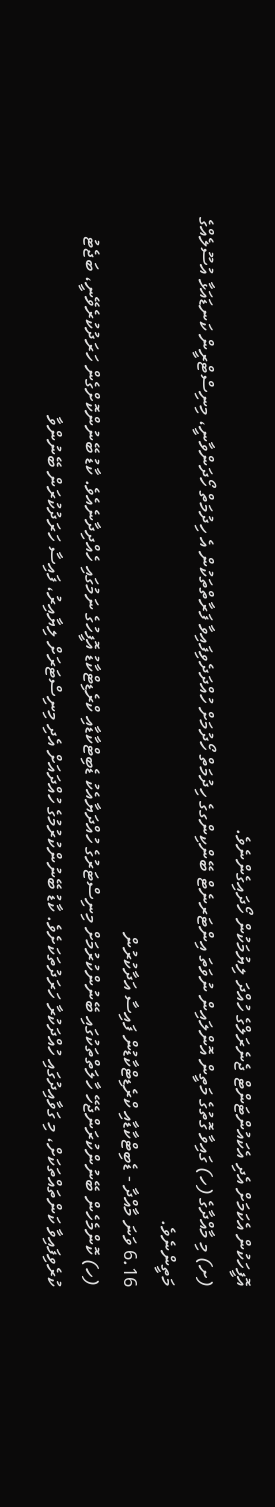އޮފީހަކުން އެކަމަށް އެދި އެކައުންޓަންޓް ޖެނެރަލްގެ ހުއްދަ ލިޔުމަކުން ހޯދައިގެންނެވެ.
(ށ) މި މާއްދާގެ (ހ) ގައިވާ ގޮތުގެ މަތީން އޮންލައިން ނުވަތަ އިންޓަރނެޓް ބޭންކިންގގެ ހިދުމަތް ހޯދުމަށް ހުއްދަދެވިފައިވާ ފަރާތްތަކުން އެ ހިދުމަތް ހޯދަންވާނީ، މިނިސްޓްރީން ކަނޑައަޅާ އުސޫލެއްގެ މަތީންނެވެ.
6.16 ވަނަ މާއްދާ - ޑެބިޓްކާޑާއި ކްރެޑިޓްކާޑުން ފައިސާ އަދާކުރުން
(ހ) ކޮންމެހެން ބޭނުންކުރަންޖެހޭ ހާލަތްތަކުގައި ބޭނުންކުރުމަށް މިނިސްޓަރުގެ ހުއްދަޔާއެކު ޑެބިޓްކާޑާއި ކްރެޑިޓްކާޑު އޮފީހުގެ ނަމުގައި ހެއްދިދާނެއެވެ. ކާޑު ބޭނުންކޮށްގެން ހަރަދުކުރެވޭނީ، ބަޖެޓު ކުރެވިފައިވާ ކަންތައްތަކަށް، މި ގަވާއިދުގައި ހުއްދަކުރާ ހަރަދުތަކަށެވެ. ކާޑު ބޭނުންކުރުމުގެ ހުއްދައަށް އެދި މިނިސްޓަރަށް ލިޔާއިރު، ފައިސާ ހަރަދުކުރަން ބޭނުންވާ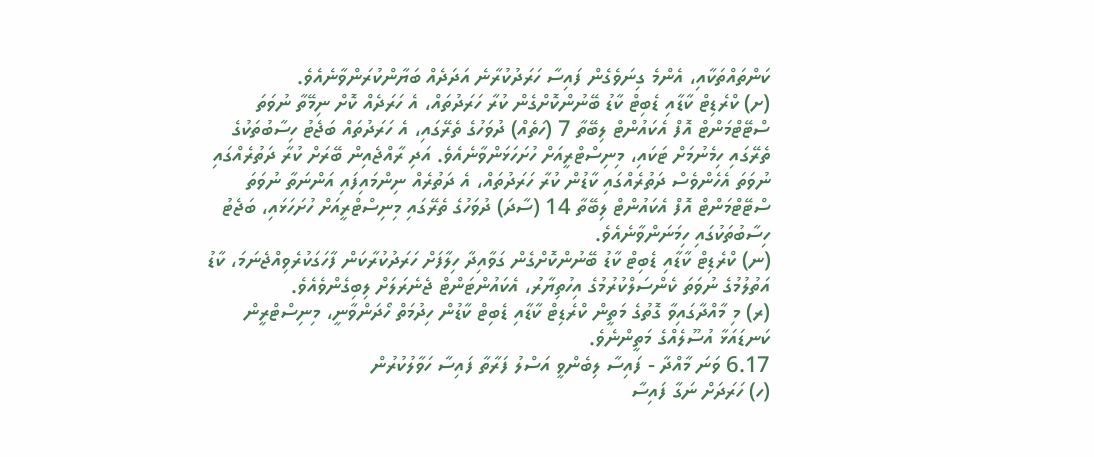ކަންތައްތަކާއި، އެންމެ ގިނަވެގެން ފައިސާ ހަރަދުކުރާނެ އަދަދެއް ބަޔާންކުރަންވާނެއެވެ.
(ށ) ކްރެޑިޓް ކާޑާއި ޑެބިޓް ކާޑު ބޭނުންކޮށްގެން ކުރާ ހަރަދުތައް، އެ ހަރަދެއް ކޮށް ނިމޭތާ ނުވަތަ ސްޓޭޓްމަންޓް އޮފް އެކައުންޓް ލިބޭތާ 7 (ހަތެއް) ދުވަހުގެ ތެރޭގައި، އެ ހަރަދުތައް ބަޖެޓު ހިސާބުތަކުގެ ތެރޭގައި ހިމެނުމަށް ޓަކައި، މިނިސްޓްރީއަށް ހުށަހަޅަންވާނެއެވެ. އަދި ރާއްޖެއިން ބޭރަށް ކުރާ ދަތުރެއްގައި ނުވަތަ އެހެންވެސް ދަތުރެއްގައި ކާޑުން ކުރާ ހަރަދުތައް، އެ ދަތުރެއް ނިންމައިފައި އަންނަތާ ނުވަތަ ސްޓޭޓްމަންޓް އޮފް އެކައުންޓް ލިބޭތާ 14 (ސާދަ) ދުވަހުގެ ތެރޭގައި މިނިސްޓްރީއަށް ހުށަހަޅައި، ބަޖެޓު ހިސާބުތަކުގައި ހިމަނަންވާނެއެވެ.
(ނ) ކްރެޑިޓް ކާޑާއި ޑެބިޓް ކާޑު ބޭނުންކޮށްގެން ގަވާއިދާ ހިލާފަށް ހަރަދުކުރާކަން ފާހަގަކުރެވިއްޖެނަމަ، ކާޑު އަތުލުމުގެ ނުވަތަ ކެންސަލްކުރުމުގެ އިހުތިޔާރު، އެކައުންޓަންޓް ޖެނެރަލަށް ލިބިގެންވެއެވެ.
(ރ) މި މާއްދާގައިވާ ގޮތުގެ މަތީން ކްރެޑިޓް ކާޑާއި ޑެބިޓް ކާޑުން ހިދުމަތް ހޯދަންވާނީ، މިނިސްޓްރީން ކަނޑައަޅާ އުސޫލެއްގެ މަތީންނެވެ.
6.17 ވަނަ މާއްދާ - ފައިސާ ލިބެންވީ އަސްލު ފަރާތާ ފައިސާ ހަވާލުކުރުން
(ހ) ހަރަދަށް ނަގާ ފައިސާ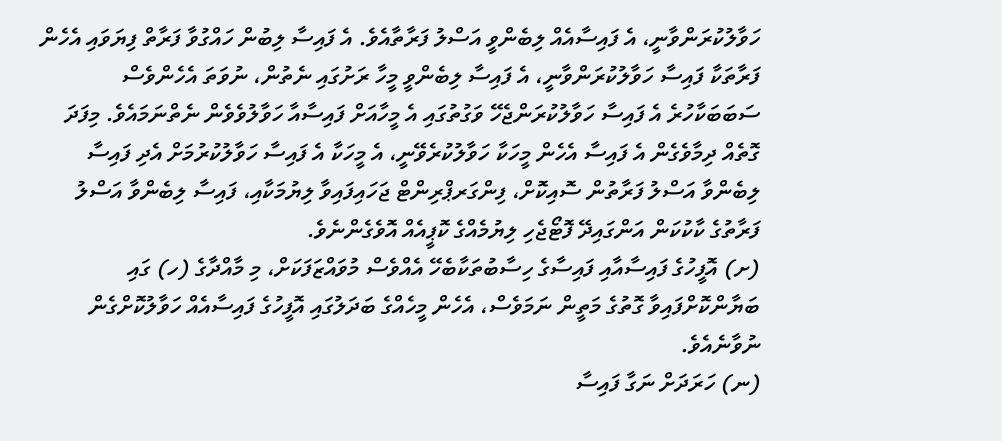ހަވާލުކުރަންވާނީ، އެ ފައިސާއެއް ލިބެންވީ އަސްލު ފަރާތާއެވެ. އެ ފައިސާ ލިބުން ހައްގުވާ ފަރާތް ފިޔަވައި އެހެން ފަރާތަކާ ފައިސާ ހަވާލުކުރަންވާނީ، އެ ފައިސާ ލިބެންވީ މީހާ ރަށުގައި ނެތުން، ނުވަތަ އެހެންވެސް ސަބަބަކާހުރެ އެ ފައިސާ ހަވާލުކުރަންޖެހޭ ވަގުތުގައި އެ މީހާއަށް ފައިސާއާ ހަވާލުވެވެން ނެތްނަމައެވެ. މިފަދަ ގޮތެއް ދިމާވެގެން އެ ފައިސާ އެހެން މީހަކާ ހަވާލުކުރެވޭނީ، އެ މީހަކާ އެ ފައިސާ ހަވާލުކުރުމަށް އެދި ފައިސާ ލިބެންވާ އަސްލު ފަރާތުން ސޮއިކޮށް، ފިންގަރޕްރިންޓް ޖަހައިފައިވާ ލިޔުމަކާއި، ފައިސާ ލިބެންވާ އަސްލު ފަރާތުގެ ކާކުކަން އަންގައިދޭ ފޮޓޯޖެހި ލިޔުމެއްގެ ކޮޕީއެއް އޮވެގެންނެވެ.
(ށ) އޮފީހުގެ ފައިސާއާއި ފައިސާގެ ހިސާބުތަކާބެހޭ އެއްވެސް މުވައްޒަފަކަށް، މި މާއްދާގެ (ހ) ގައި ބަޔާންކޮށްފައިވާ ގޮތުގެ މަތީން ނަމަވެސް، އެހެން މީހެއްގެ ބަދަލުގައި އޮފީހުގެ ފައިސާއެއް ހަވާލުކޮށްގެން ނުވާނެއެވެ.
(ނ) ހަރަދަށް ނަގާ ފައިސާ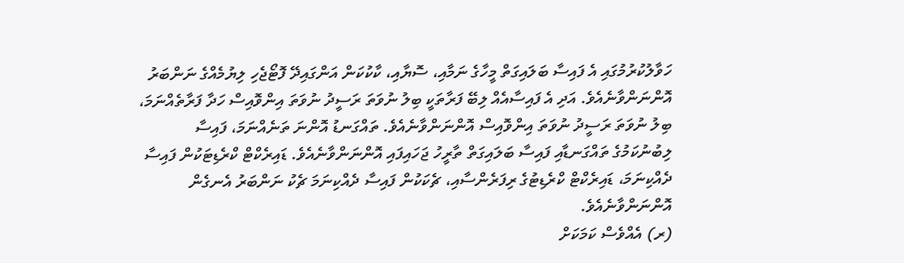ހަވާލުކުރުމުގައި އެ ފައިސާ ބަލައިގަތް މީހާގެ ނަމާއި، ސޮޔާއި، ކާކުކަން އަންގައިދޭ ފޮޓޯޖެހި ލިޔުމެއްގެ ނަންބަރު އޮންނަންވާނެއެވެ. އަދި އެ ފައިސާއެއް ލިބޭ ފަރާތަކީ ބިލު ނުވަތަ ރަސީދު ނުވަތަ އިންވޮއިސް ހަދާ ފަރާތެއްނަމަ، ބިލު ނުވަތަ ރަސީދު ނުވަތަ އިންވޮއިސް އޮންނަންވާނެއެވެ. ތައްގަނޑު އޮންނަ ތަނެއްނަމަ، ފައިސާ ލިބުނުކަމުގެ ތައްގަނޑާއި ފައިސާ ބަލައިގަތް ތާރީހު ޖަހައިފައި އޮންނަންވާނެއެވެ. ޑައިރެކްޓް ކްރެޑިޓަކުން ފައިސާ ދެއްކިނަމަ، ޑައިރެކްޓް ކްރެޑިޓުގެ ރިފަރެންސާއި، ޗެކަކުން ފައިސާ ދެއްކިނަމަ ޗެކު ނަންބަރު އެނގެން އޮންނަންވާނެއެވެ.
(ރ) އެއްވެސް ކަމަކަށް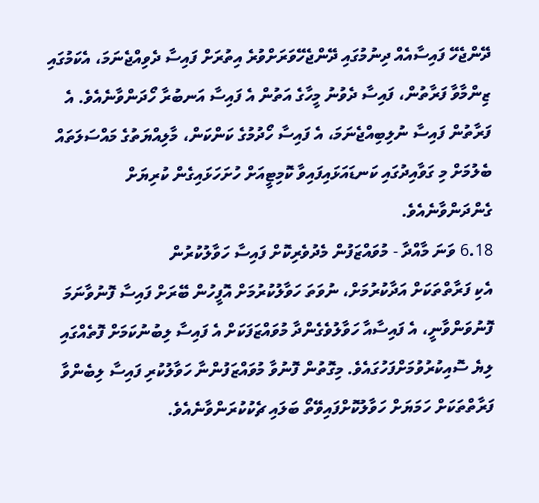ދޭންޖެހޭ ފައިސާއެއް ދިނުމުގައި ދޭންޖެހޭވަރަށްވުރެ އިތުރަށް ފައިސާ ދެވިއްޖެނަމަ، އެކަމުގައި ޒިންމާވާ ފަރާތުން، ފައިސާ ދެވުނު މީހާގެ އަތުން އެ ފައިސާ އަނބުރާ ހޯދަންވާނެއެވެ. އެ ފަރާތުން ފައިސާ ނުލިބިއްޖެނަމަ، އެ ފައިސާ ހޯދުމުގެ ކަންކަން، މާލިއްޔަތުގެ މައްސަލަތައް ބެލުމަށް މި ގަވާއިދުގައި ކަނޑައަޅައިފައިވާ ކޮމިޓީއަށް ހުށަހަޅައިގެން ކުރިޔަށް ގެންދަންވާނެއެވެ.
6.18 ވަނަ މާއްދާ - މުވައްޒަފުން މެދުވެރިކޮށް ފައިސާ ހަވާލުކުރުން
އެކި ފަރާތްތަކަށް އަދާކުރުމަށް، ނުވަތަ ހަވާލުކުރުމަށް އޮފީހުން ބޭރަށް ފައިސާ ފޮނުވާނަމަ ފޮނުވަންވާނީ، އެ ފައިސާއާ ހަވާލުވެގެންދާ މުވައްޒަފަކަށް އެ ފައިސާ ލިބުނުކަމަށް ފޮތެއްގައި ލިޔެ ސޮއިކުރުވުމަށްފަހުގައެވެ. މިގޮތުން ފޮނުވާ މުވައްޒަފުންނާ ހަވާލުކުރި ފައިސާ ލިބެންވާ ފަރާތްތަކަށް ހަމަޔަށް ހަވާލުކޮށްފައިވޭތޯ ބަލައި ޗެކުކުރަންވާނެއެވެ.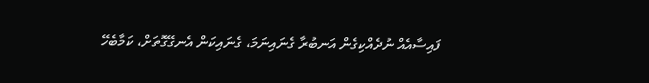ފައިސާއެއް ނުދެއްކިގެން އަނބުރާ ގެނައިނަމަ، ގެނައިކަން އެނގޭގޮތަށް، ކަމާބެހޭ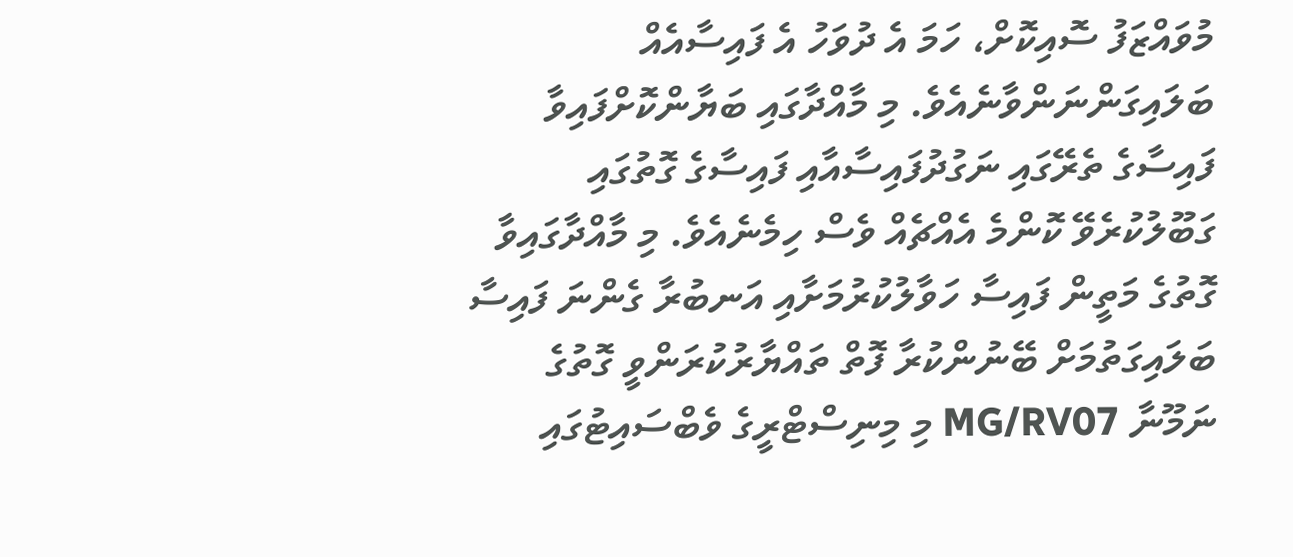މުވައްޒަފު ސޮއިކޮށް، ހަމަ އެ ދުވަހު އެ ފައިސާއެއް ބަލައިގަންނަންވާނެއެވެ. މި މާއްދާގައި ބަޔާންކޮށްފައިވާ ފައިސާގެ ތެރޭގައި ނަގުދުފައިސާއާއި ފައިސާގެ ގޮތުގައި ގަބޫލުކުރެވޭ ކޮންމެ އެއްޗެއް ވެސް ހިމެނެއެވެ. މި މާއްދާގައިވާ ގޮތުގެ މަތީން ފައިސާ ހަވާލުކުރުމަށާއި އަނބުރާ ގެންނަ ފައިސާ ބަލައިގަތުމަށް ބޭނުންކުރާ ފޮތް ތައްޔާރުކުރަންވީ ގޮތުގެ ނަމޫނާ MG/RV07 މި މިނިސްޓްރީގެ ވެބްސައިޓުގައި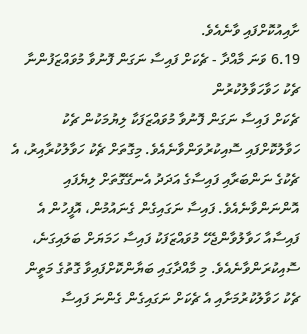ށާއިއުކޮށްފައި ވާނެއެވެ.
6.19 ވަނަ މާއްދާ - ޗެކަށް ފައިސާ ނަގަން ފޮނުވާ މުވައްޒަފުންނާ ޗެކު ހަވާހަވާލުކުރުން
ޗެކަށް ފައިސާ ނަގަން ފޮނުވާ މުވައްޒަފަކާ ލިޔުމަކުން ޗެކު ހަވާލުކޮށްފައި ސޮއިކުރުވަންވާނެއެވެ. މިގޮތަށް ޗެކު ހަވާލުކުރާއިރު، އެ ޗެކުގެ ނަންބަރާއި ފައިސާގެ އަދަދު އެނގޭގޮތަށް ލިޔެފައި އޮންނަންވާނެއެވެ. ފައިސާ ނަގައިގެން ގެނައުމުން، އޮފީހުން އެ ފައިސާއާ ހަވާލުވާންޖެހޭ މުވައްޒަފަކު ފައިސާ ހަމަޔަށް ބަލައިގަނެ، ސޮއިކުރަންވާނެއެވެ. މި މާއްދާގައި ބަޔާންކޮށްފައިވާ ގޮތުގެ މަތީން ޗެކު ހަވާލުކުރުމަށާއި އެ ޗެކަށް ނަގައިގެން ގެންނަ ފައިސާ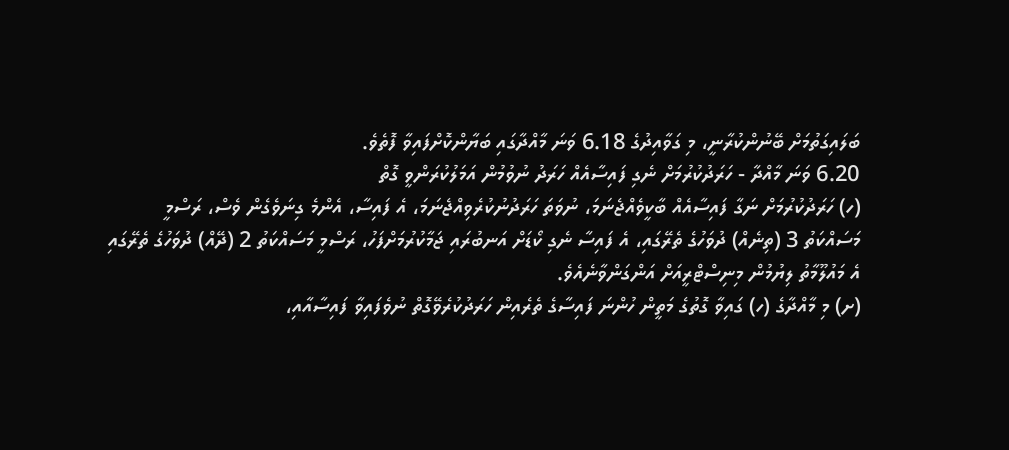ބަލައިގަތުމަށް ބޭނުންކުރާނީ، މި ގަވާއިދުގެ 6.18 ވަނަ މާއްދާގައި ބަޔާންކޮށްފައިވާ ފޮތެވެ.
6.20 ވަނަ މާއްދާ - ހަރަދުކުރުމަށް ނެގި ފައިސާއެއް ހަރަދު ނުވުމުން އަމަލުކުރަންވީ ގޮތް
(ހ) ހަރަދުކުރުމަށް ނަގާ ފައިސާއެއް ބާކީވެއްޖެނަމަ، ނުވަތަ ހަރަދުނުކުރެވިއްޖެނަމަ، އެ ފައިސާ، އެންމެ ގިނަވެގެން ވެސް، ރަސްމީ މަސައްކަތު 3 (ތިނެއް) ދުވަހުގެ ތެރޭގައި، އެ ފައިސާ ނެގި ކޯޑަށް އަނބުރައި ޖަމާކުރުމަށްފަހު، ރަސްމީ މަސައްކަތު 2 (ދޭއް) ދުވަހުގެ ތެރޭގައި އެ މައުލޫމާތު ލިޔުމުން މިނިސްޓްރީއަށް އަންގަންވާނެއެވެ.
(ށ) މި މާއްދާގެ (ހ) ގައިވާ ގޮތުގެ މަތީން ހުންނަ ފައިސާގެ ތެރެއިން ހަރަދުކުރެވޭގޮތް ނުވެފައިވާ ފައިސާއާއި،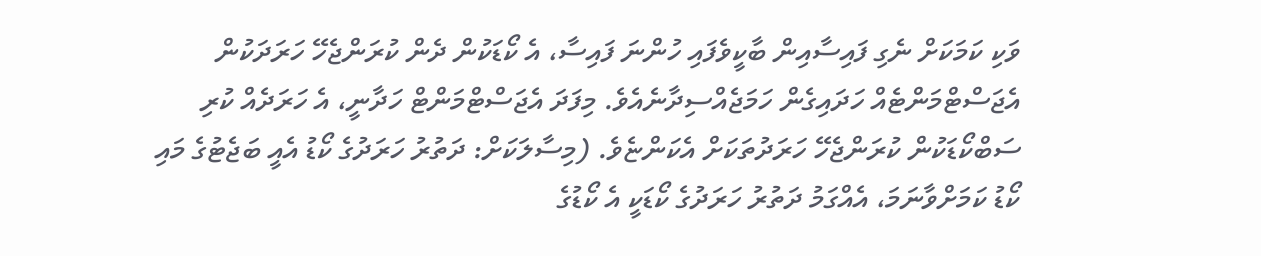ވަކި ކަމަކަށް ނެގި ފައިސާއިން ބާކީވެފައި ހުންނަ ފައިސާ، އެ ކޯޑަކުން ދެން ކުރަންޖެހޭ ހަރަދަކުން އެޖަސްޓްމަންޓެއް ހަދައިގެން ހަމަޖެއްސިދާނެއެވެ. މިފަދަ އެޖަސްޓްމަންޓް ހަދާނީ، އެ ހަރަދެއް ކުރި ސަބްކޯޑަކުން ކުރަންޖެހޭ ހަރަދުތަކަށް އެކަންޏެވެ. (މިސާލަކަށް: ދަތުރު ހަރަދުގެ ކޯޑު އެއީ ބަޖެޓުގެ މައި ކޯޑު ކަމަށްވާނަމަ، އެއްގަމު ދަތުރު ހަރަދުގެ ކޯޑަކީ އެ ކޯޑުގެ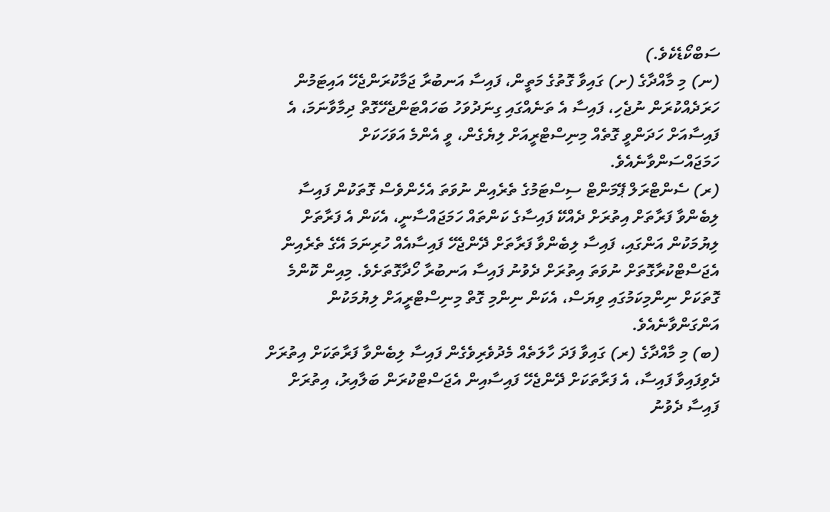ސަބްކޯޑެކެވެ.)
(ނ) މި މާއްދާގެ (ށ) ގައިވާ ގޮތުގެ މަތީން، ފައިސާ އަނބުރާ ޖަމާކުރަންޖެހޭ އައިޓަމުން ހަރަދެއްކުރަން ނުޖެހި، ފައިސާ އެ ތަނެއްގައި ގިނަދުވަހު ބަހައްޓަންޖެހޭގޮތް ދިމާވާނަމަ، އެ ފައިސާއަށް ހަދަންވީ ގޮތެއް މިނިސްޓްރީއަށް ލިޔެގެން، ވީ އެންމެ އަވަހަކަށް ހަމަޖައްސަންވާނެއެވެ.
(ރ) ސެންޓްރަލް ޕޭމަންޓް ސިސްޓަމުގެ ތެރެއިން ނުވަތަ އެހެންވެސް ގޮތަކުން ފައިސާ ލިބެންވާ ފަރާތަށް އިތުރަށް ދެއްކޭ ފައިސާގެ ކަންތައް ހަމަޖައްސާނީ، އެކަން އެ ފަރާތަށް ލިޔުމަކުން އަންގައި، ފައިސާ ލިބެންވާ ފަރާތަށް ދޭންޖެހޭ ފައިސާއެއް ހުރިނަމަ އޭގެ ތެރެއިން އެޖަސްޓްކުރާގޮތަށް ނުވަތަ އިތުރަށް ދެވުނު ފައިސާ އަނބުރާ ހޯދާގޮތަށެވެ. މިއިން ކޮންމެ ގޮތަކަށް ނިންމިކަމުގައި ވިޔަސް، އެކަން ނިންމި ގޮތް މިނިސްޓްރީއަށް ލިޔުމަކުން އަންގަންވާނެއެވެ.
(ބ) މި މާއްދާގެ (ރ) ގައިވާ ފަދަ ހާލަތެއް މެދުވެރިވެގެން ފައިސާ ލިބެންވާ ފަރާތަކަށް އިތުރަށް ދެވިފައިވާ ފައިސާ، އެ ފަރާތަކަށް ދޭންޖެހޭ ފައިސާއިން އެޖަސްޓްކުރަން ބަލާއިރު، އިތުރަށް ފައިސާ ދެވުނު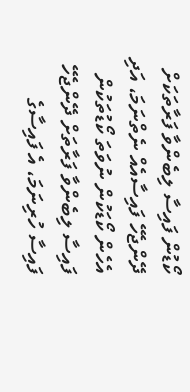ކޯޑުން ފައިސާ ލިބެންވާ ފަރާތަކަށް ދޭންޖެހޭ ފައިސާއެއް ނެތްނަމަ، އަދި އެހެން ކޯޑަކުން ނުވަތަ ކޯޑުތަކުން ފައިސާ ލިބެންވާ ފަރާތަށް ދޭންޖެހޭ ފައިސާ ހުރިނަމަ، އެ ފައިސާގެ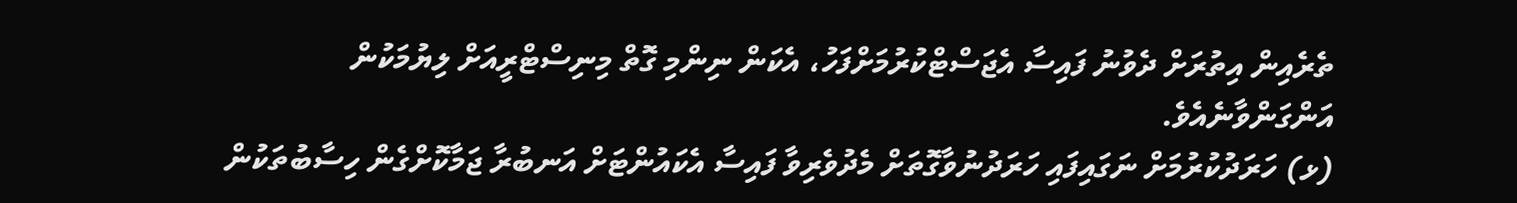ތެރެއިން އިތުރަށް ދެވުނު ފައިސާ އެޖަސްޓްކުރުމަށްފަހު، އެކަން ނިންމި ގޮތް މިނިސްޓްރީއަށް ލިޔުމަކުން އަންގަންވާނެއެވެ.
(ޅ) ހަރަދުކުރުމަށް ނަގައިފައި ހަރަދުނުވާގޮތަށް މެދުވެރިވާ ފައިސާ އެކައުންޓަށް އަނބުރާ ޖަމާކޮށްގެން ހިސާބުތަކުން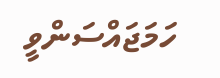ހަމަޖައްސަންވީ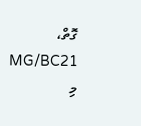ގޮތް، MG/BC21 މި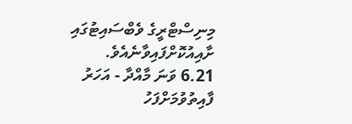މިނިސްޓްރީގެ ވެބްސައިޓުގައި ށާއިއުކޮށްފައިވާނެއެވެ.
6.21 ވަނަ މާއްދާ - އަހަރު ފާއިތުވުމަށްފަހު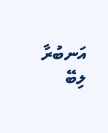އަނބުރާ ލިބޭ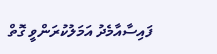ފައިސާއާމެދު އަމަލުކުރަންވީ ގޮތް